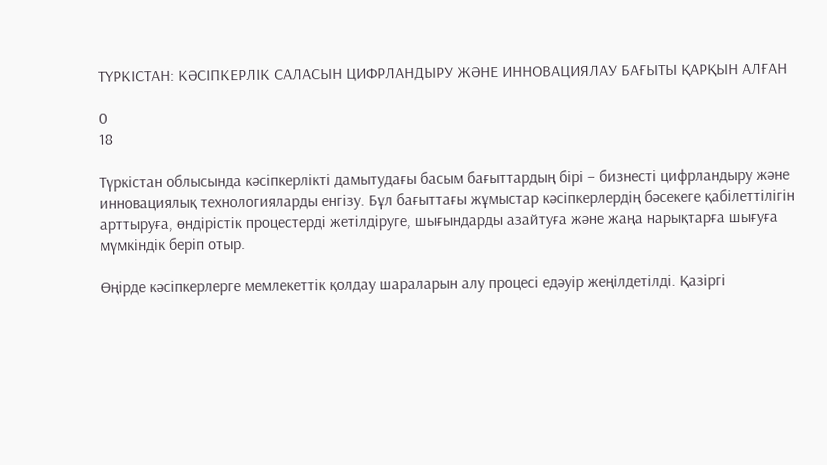ТҮРКІСТАН: КӘСІПКЕРЛІК САЛАСЫН ЦИФРЛАНДЫРУ ЖӘНЕ ИННОВАЦИЯЛАУ БАҒЫТЫ ҚАРҚЫН АЛҒАН

0
18

Түркістан облысында кәсіпкерлікті дамытудағы басым бағыттардың бірі – бизнесті цифрландыру және инновациялық технологияларды енгізу. Бұл бағыттағы жұмыстар кәсіпкерлердің бәсекеге қабілеттілігін арттыруға, өндірістік процестерді жетілдіруге, шығындарды азайтуға және жаңа нарықтарға шығуға мүмкіндік беріп отыр.

Өңірде кәсіпкерлерге мемлекеттік қолдау шараларын алу процесі едәуір жеңілдетілді. Қазіргі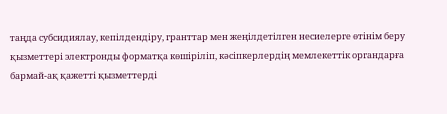таңда субсидиялау, кепілдендіру, гранттар мен жеңілдетілген несиелерге өтінім беру қызметтері электронды форматқа көшіріліп, кәсіпкерлердің мемлекеттік органдарға бармай-ақ қажетті қызметтерді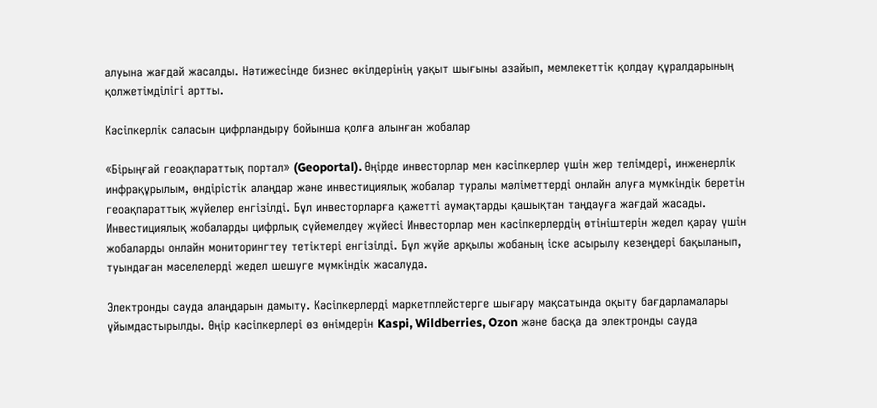алуына жағдай жасалды. Нәтижесінде бизнес өкілдерінің уақыт шығыны азайып, мемлекеттік қолдау құралдарының қолжетімділігі артты.

Кәсіпкерлік саласын цифрландыру бойынша қолға алынған жобалар

«Бірыңғай геоақпараттық портал» (Geoportal). Өңірде инвесторлар мен кәсіпкерлер үшін жер телімдері, инженерлік инфрақұрылым, өндірістік алаңдар және инвестициялық жобалар туралы мәліметтерді онлайн алуға мүмкіндік беретін геоақпараттық жүйелер енгізілді. Бұл инвесторларға қажетті аумақтарды қашықтан таңдауға жағдай жасады.  Инвестициялық жобаларды цифрлық сүйемелдеу жүйесі Инвесторлар мен кәсіпкерлердің өтініштерін жедел қарау үшін жобаларды онлайн мониторингтеу тетіктері енгізілді. Бұл жүйе арқылы жобаның іске асырылу кезеңдері бақыланып, туындаған мәселелерді жедел шешуге мүмкіндік жасалуда.

Электронды сауда алаңдарын дамыту. Кәсіпкерлерді маркетплейстерге шығару мақсатында оқыту бағдарламалары ұйымдастырылды. Өңір кәсіпкерлері өз өнімдерін Kaspi, Wildberries, Ozon және басқа да электронды сауда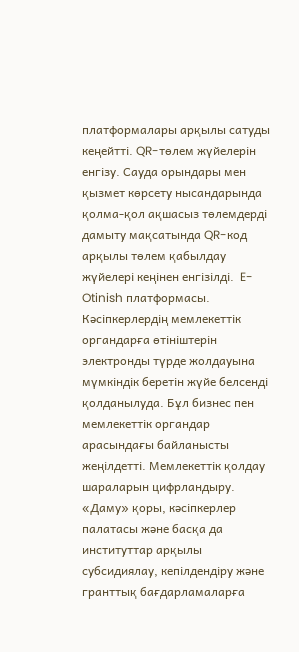платформалары арқылы сатуды кеңейтті. QR-төлем жүйелерін енгізу. Сауда орындары мен қызмет көрсету нысандарында қолма-қол ақшасыз төлемдерді дамыту мақсатында QR-код арқылы төлем қабылдау жүйелері кеңінен енгізілді.  E-Otinish платформасы. Кәсіпкерлердің мемлекеттік органдарға өтініштерін электронды түрде жолдауына мүмкіндік беретін жүйе белсенді қолданылуда. Бұл бизнес пен мемлекеттік органдар арасындағы байланысты жеңілдетті. Мемлекеттік қолдау шараларын цифрландыру. «Даму» қоры, кәсіпкерлер палатасы және басқа да институттар арқылы субсидиялау, кепілдендіру және гранттық бағдарламаларға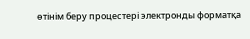өтінім беру процестері электронды форматқа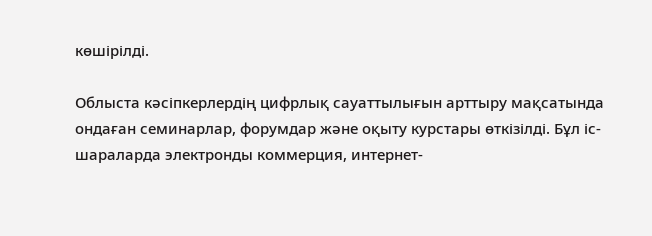көшірілді.

Облыста кәсіпкерлердің цифрлық сауаттылығын арттыру мақсатында ондаған семинарлар, форумдар және оқыту курстары өткізілді. Бұл іс-шараларда электронды коммерция, интернет-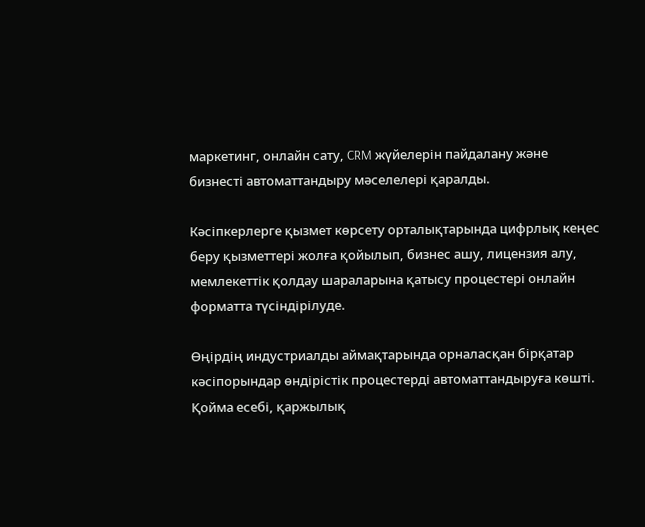маркетинг, онлайн сату, CRM жүйелерін пайдалану және бизнесті автоматтандыру мәселелері қаралды.

Кәсіпкерлерге қызмет көрсету орталықтарында цифрлық кеңес беру қызметтері жолға қойылып, бизнес ашу, лицензия алу, мемлекеттік қолдау шараларына қатысу процестері онлайн форматта түсіндірілуде.

Өңірдің индустриалды аймақтарында орналасқан бірқатар кәсіпорындар өндірістік процестерді автоматтандыруға көшті. Қойма есебі, қаржылық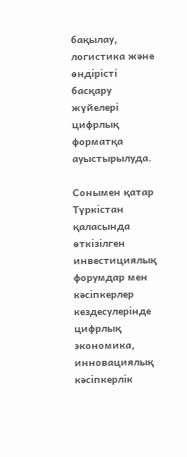бақылау, логистика және өндірісті басқару жүйелері цифрлық форматқа ауыстырылуда.

Сонымен қатар Түркістан қаласында өткізілген инвестициялық форумдар мен кәсіпкерлер кездесулерінде цифрлық экономика, инновациялық кәсіпкерлік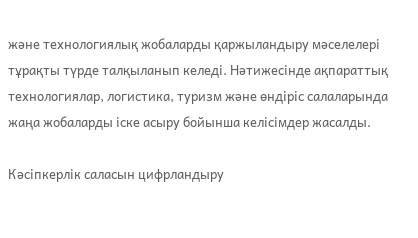және технологиялық жобаларды қаржыландыру мәселелері тұрақты түрде талқыланып келеді. Нәтижесінде ақпараттық технологиялар, логистика, туризм және өндіріс салаларында жаңа жобаларды іске асыру бойынша келісімдер жасалды.

Кәсіпкерлік саласын цифрландыру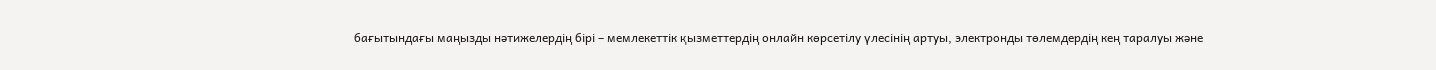бағытындағы маңызды нәтижелердің бірі – мемлекеттік қызметтердің онлайн көрсетілу үлесінің артуы, электронды төлемдердің кең таралуы және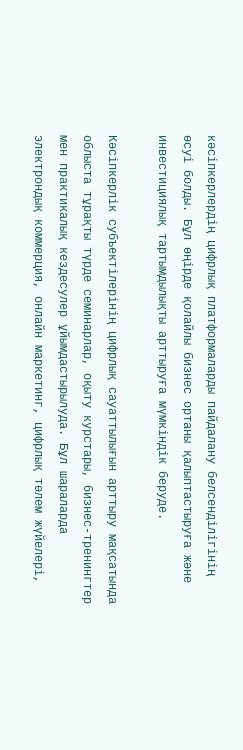кәсіпкерлердің цифрлық платформаларды пайдалану белсенділігінің өсуі болды. Бұл өңірде қолайлы бизнес ортаны қалыптастыруға және инвестициялық тартымдылықты арттыруға мүмкіндік беруде.

Кәсіпкерлік субъектілерінің цифрлық сауаттылығын арттыру мақсатында облыста тұрақты түрде семинарлар, оқыту курстары, бизнес-тренингтер мен практикалық кездесулер ұйымдастырылуда. Бұл шараларда электрондық коммерция, онлайн маркетинг, цифрлық төлем жүйелері,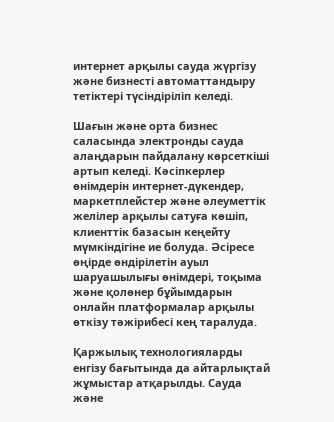интернет арқылы сауда жүргізу және бизнесті автоматтандыру тетіктері түсіндіріліп келеді.

Шағын және орта бизнес саласында электронды сауда алаңдарын пайдалану көрсеткіші артып келеді. Кәсіпкерлер өнімдерін интернет-дүкендер, маркетплейстер және әлеуметтік желілер арқылы сатуға көшіп, клиенттік базасын кеңейту мүмкіндігіне ие болуда. Әсіресе өңірде өндірілетін ауыл шаруашылығы өнімдері, тоқыма және қолөнер бұйымдарын онлайн платформалар арқылы өткізу тәжірибесі кең таралуда.

Қаржылық технологияларды енгізу бағытында да айтарлықтай жұмыстар атқарылды. Сауда және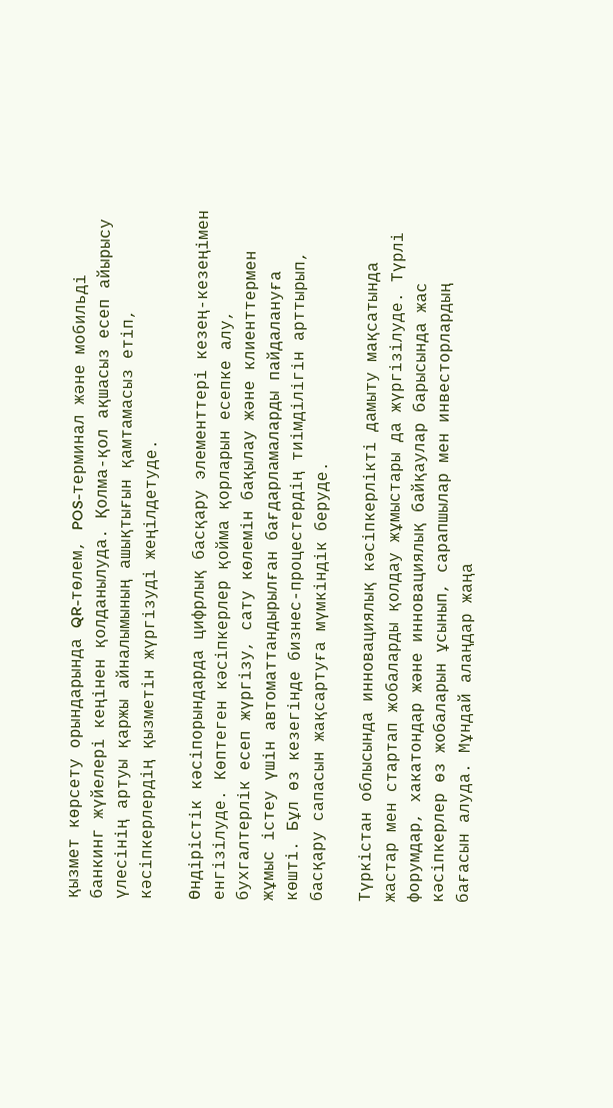қызмет көрсету орындарында QR-төлем, POS-терминал және мобильді банкинг жүйелері кеңінен қолданылуда. Қолма-қол ақшасыз есеп айырысу үлесінің артуы қаржы айналымының ашықтығын қамтамасыз етіп, кәсіпкерлердің қызметін жүргізуді жеңілдетуде.

Өндірістік кәсіпорындарда цифрлық басқару элементтері кезең-кезеңімен енгізілуде. Көптеген кәсіпкерлер қойма қорларын есепке алу, бухгалтерлік есеп жүргізу, сату көлемін бақылау және клиенттермен жұмыс істеу үшін автоматтандырылған бағдарламаларды пайдалануға көшті. Бұл өз кезегінде бизнес-процестердің тиімділігін арттырып, басқару сапасын жақсартуға мүмкіндік беруде.

Түркістан облысында инновациялық кәсіпкерлікті дамыту мақсатында жастар мен стартап жобаларды қолдау жұмыстары да жүргізілуде. Түрлі форумдар, хакатондар және инновациялық байқаулар барысында жас кәсіпкерлер өз жобаларын ұсынып, сарапшылар мен инвесторлардың бағасын алуда. Мұндай алаңдар жаңа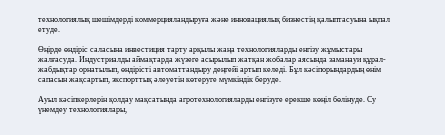технологиялық шешімдерді коммерцияландыруға және инновациялық бизнестің қалыптасуына ықпал етуде.

Өңірде өндіріс саласына инвестиция тарту арқылы жаңа технологияларды енгізу жұмыстары жалғасуда. Индустриалды аймақтарда жүзеге асырылып жатқан жобалар аясында заманауи құрал-жабдықтар орнатылып, өндірісті автоматтандыру деңгейі артып келеді. Бұл кәсіпорындардың өнім сапасын жақсартып, экспорттық әлеуетін көтеруге мүмкіндік беруде.

Ауыл кәсіпкерлерін қолдау мақсатында агротехнологияларды енгізуге ерекше көңіл бөлінуде. Су үнемдеу технологиялары,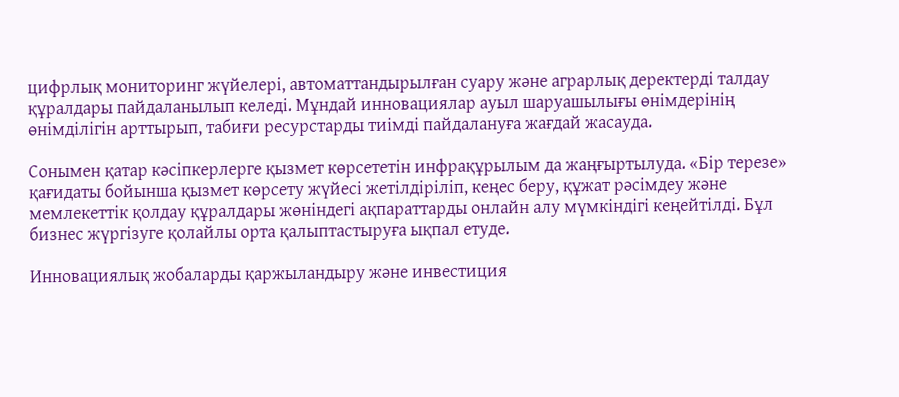цифрлық мониторинг жүйелері, автоматтандырылған суару және аграрлық деректерді талдау құралдары пайдаланылып келеді. Мұндай инновациялар ауыл шаруашылығы өнімдерінің өнімділігін арттырып, табиғи ресурстарды тиімді пайдалануға жағдай жасауда.

Сонымен қатар кәсіпкерлерге қызмет көрсететін инфрақұрылым да жаңғыртылуда. «Бір терезе» қағидаты бойынша қызмет көрсету жүйесі жетілдіріліп, кеңес беру, құжат рәсімдеу және мемлекеттік қолдау құралдары жөніндегі ақпараттарды онлайн алу мүмкіндігі кеңейтілді. Бұл бизнес жүргізуге қолайлы орта қалыптастыруға ықпал етуде.

Инновациялық жобаларды қаржыландыру және инвестиция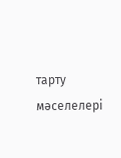тарту мәселелері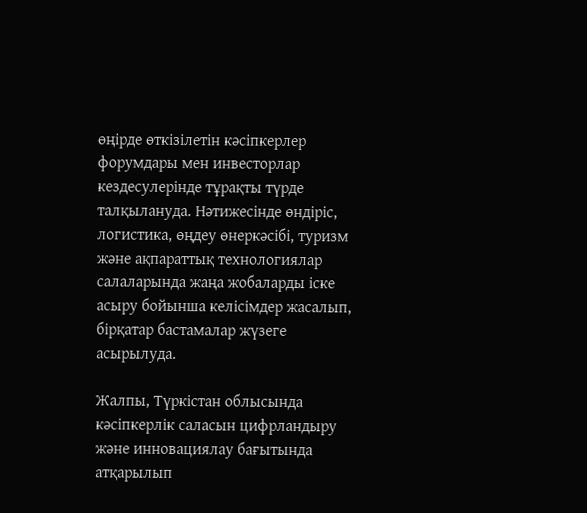өңірде өткізілетін кәсіпкерлер форумдары мен инвесторлар кездесулерінде тұрақты түрде талқылануда. Нәтижесінде өндіріс, логистика, өңдеу өнеркәсібі, туризм және ақпараттық технологиялар салаларында жаңа жобаларды іске асыру бойынша келісімдер жасалып, бірқатар бастамалар жүзеге асырылуда.

Жалпы, Түркістан облысында кәсіпкерлік саласын цифрландыру және инновациялау бағытында атқарылып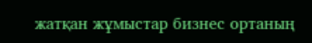жатқан жұмыстар бизнес ортаның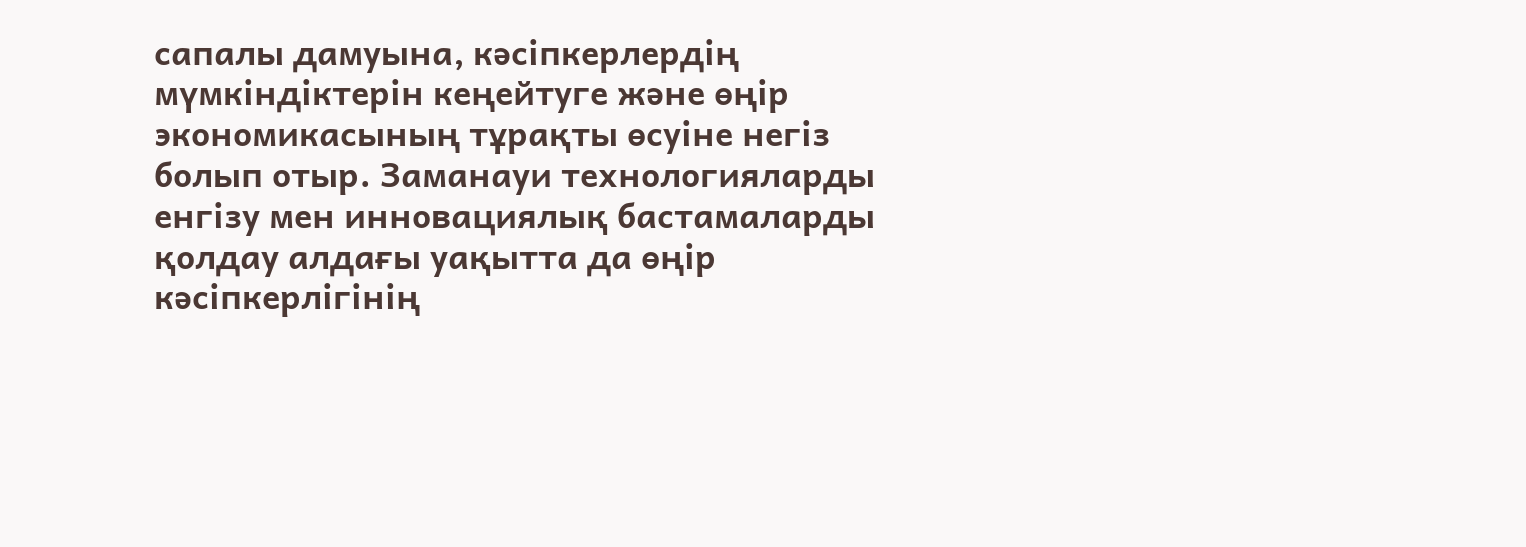сапалы дамуына, кәсіпкерлердің мүмкіндіктерін кеңейтуге және өңір экономикасының тұрақты өсуіне негіз болып отыр. Заманауи технологияларды енгізу мен инновациялық бастамаларды қолдау алдағы уақытта да өңір кәсіпкерлігінің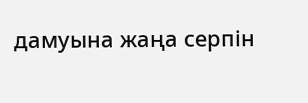дамуына жаңа серпін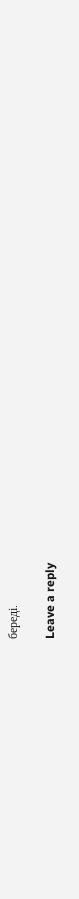береді.

Leave a reply